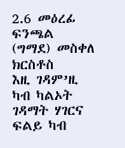2.6 መዕረፊ ፍንጫል (ግማደ) መስቀለ ክርስቶስ
እዚ ገዳም’ዚ ካብ ካልኦት ገዳማት ሃገርና ፍልይ ካብ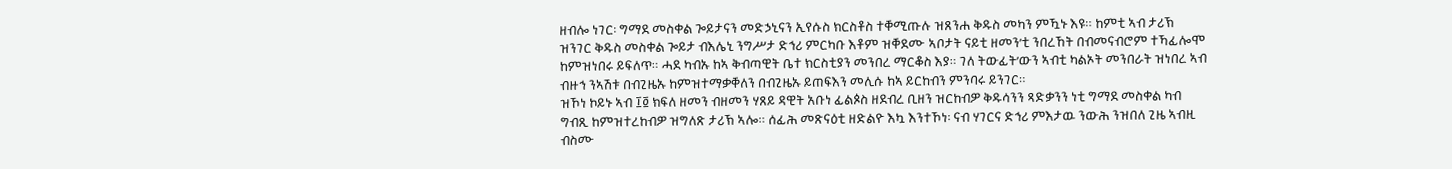ዘብሎ ነገር፡ ግማደ መስቀል ጐይታናን መድኃኒናን ኢየሱስ ክርስቶስ ተቐሚጡሉ ዝጸንሐ ቅዱስ መካን ምዃኑ እዩ። ከምቲ ኣብ ታሪኽ ዝንገር ቅዱስ መስቀል ጐይታ ብእሌኒ ንግሥታ ድኅሪ ምርካቡ እቶም ዝቐደሙ ኣቦታት ናይቲ ዘመን’ቲ ንበረኸት በብመናብሮም ተኻፊሎሞ ከምዝነበሩ ይፍለጥ። ሓደ ካብኡ ከኣ ቅብጣዊት ቤተ ክርስቲያን መንበረ ማርቆስ እያ። ገለ ትውፊት’ውን ኣብቲ ካልኦት መንበራት ዝነበረ ኣብ ብዙኅ ንኣሽቱ በብጊዜኡ ከምዝተማቃቐለን በብጊዜኡ ይጠፍእን መሊሱ ከኣ ይርከብን ምንባሩ ይንገር።
ዝኾነ ኮይኑ ኣብ ፲፬ ክፍለ ዘመን ብዘመን ሃጸይ ዳዊት አቡነ ፊልጶስ ዘደብረ ቢዘን ዝርከብዎ ቅዱሳንን ጻድቃንን ነቲ ግማደ መስቀል ካብ ግብጺ ከምዝተረከብዎ ዝግለጽ ታሪኽ ኣሎ። ሰፊሕ መጽናዕቲ ዘድልዮ እኳ እንተኾነ፡ ናብ ሃገርና ድኅሪ ምእታዉ ንውሕ ንዝበለ ጊዜ ኣብዚ ብስሙ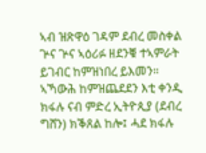ኣብ ዝጽዋዕ ገዳም ደብረ መስቀል ጕና ጕና ኣዕሪፉ ዘደንቑ ተኣምራት ይገብር ከምዝነበረ ይእመን። ኣኻውሕ ከምዝጨደደን እቲ ቀንዲ ክፋሉ ናብ ምድረ ኢትዮጲያ (ደብረ ግሸን) ክቕጸል ከሎ፤ ሓደ ክፋሉ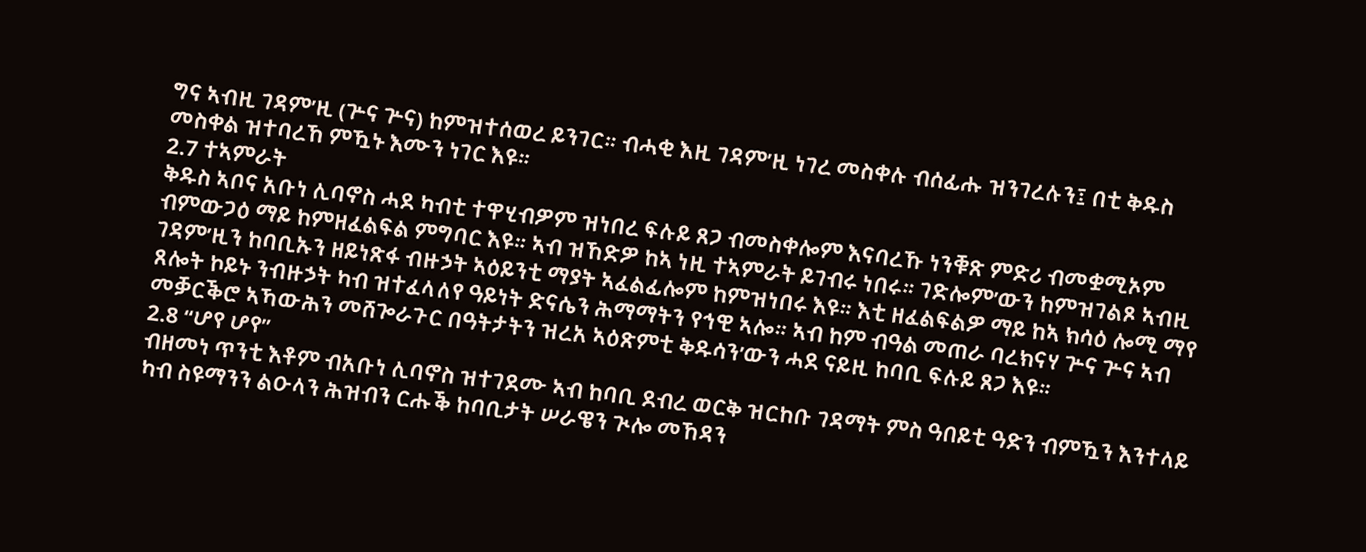ግና ኣብዚ ገዳም’ዚ (ጕና ጕና) ከምዝተሰወረ ይንገር። ብሓቂ እዚ ገዳም’ዚ ነገረ መስቀሉ ብሰፊሑ ዝንገረሉን፤ በቲ ቅዱስ መስቀል ዝተባረኸ ምዃኑ እሙን ነገር እዩ።
2.7 ተኣምራት
ቅዱስ ኣቦና አቡነ ሊባኖስ ሓደ ካብቲ ተዋሂብዎም ዝነበረ ፍሉይ ጸጋ ብመስቀሎም እናባረኹ ነንቑጽ ምድሪ ብመቋሚኦም ብምውጋዕ ማይ ከምዘፈልፍል ምግባር እዩ። ኣብ ዝኸድዎ ከኣ ነዚ ተኣምራት ይገብሩ ነበሩ። ገድሎም’ውን ከምዝገልጾ ኣብዚ ገዳም’ዚን ከባቢኡን ዘይነጽፋ ብዙኃት ኣዕይንቲ ማያት ኣፈልፊሎም ከምዝነበሩ እዩ። እቲ ዘፈልፍልዎ ማይ ከኣ ክሳዕ ሎሚ ማየ ጸሎት ኮይኑ ንብዙኃት ካብ ዝተፈላለየ ዓይነት ድናሴን ሕማማትን የኅዊ ኣሎ። ኣብ ከም ብዓል መጠራ ባረክናሃ ጕና ጕና ኣብ መቓርቕሮ ኣኻውሕን መሸጐራጉር በዓትታትን ዝረአ ኣዕጽምቲ ቅዱሳን’ውን ሓደ ናይዚ ከባቢ ፍሉይ ጸጋ እዩ።
2.8 “ሆየ ሆየ”
ብዘመነ ጥንቲ እቶም ብአቡነ ሊባኖስ ዝተገደሙ ኣብ ከባቢ ደብረ ወርቅ ዝርከቡ ገዳማት ምስ ዓበይቲ ዓድን ብምዃን እንተላይ ካብ ስዩማንን ልዑላን ሕዝብን ርሑቕ ከባቢታት ሠራዌን ጒሎ መኸዳን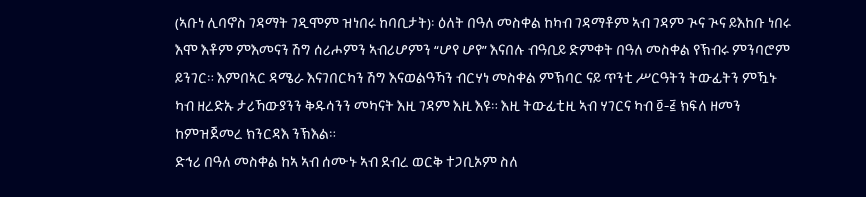(ኣቡነ ሊባኖስ ገዳማት ገዲሞም ዝነበሩ ከባቢታት)፡ ዕለት በዓለ መስቀል ከካብ ገዳማቶም ኣብ ገዳም ጒና ጒና ይእከቡ ነበሩ እሞ እቶም ምእመናን ሽግ ሰሪሖምን ኣብሪሆምን “ሆየ ሆየ” እናበሉ ብዓቢይ ድምቀት በዓለ መስቀል የኽብሩ ምንባሮም ይንገር። እምበኣር ዳሜራ እናገበርካን ሽግ እናወልዓኻን ብርሃነ መስቀል ምኽባር ናይ ጥንቲ ሥርዓትን ትውፊትን ምዃኑ ካብ ዘረድኡ ታሪኻውያንን ቅዱሳንን መካናት እዚ ገዳም እዚ እዩ። እዚ ትውፊቲዚ ኣብ ሃገርና ካብ ፬-፭ ክፍለ ዘመን ከምዝጀመረ ክንርዳእ ንኽእል።
ድኅሪ በዓለ መስቀል ከኣ ኣብ ሰሙኑ ኣብ ደብረ ወርቅ ተጋቢኦም ስለ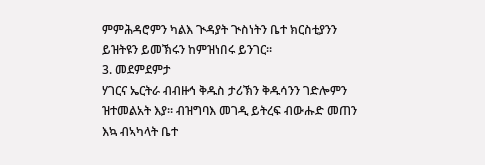ምምሕዳሮምን ካልእ ጒዳያት ጒስነትን ቤተ ክርስቲያንን ይዝትዩን ይመኽሩን ከምዝነበሩ ይንገር።
3. መደምደምታ
ሃገርና ኤርትራ ብብዙኅ ቅዱስ ታሪኽን ቅዱሳንን ገድሎምን ዝተመልአት እያ። ብዝግባእ መገዲ ይትረፍ ብውሑድ መጠን እኳ ብኣካላት ቤተ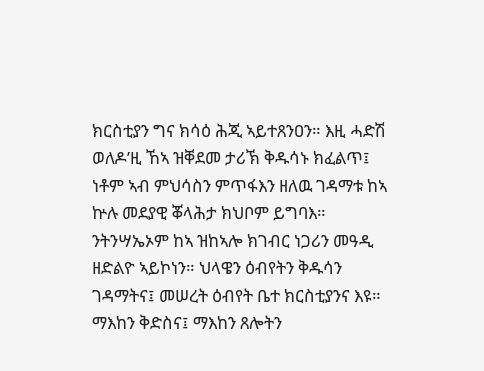ክርስቲያን ግና ክሳዕ ሕጂ ኣይተጸንዐን። እዚ ሓድሽ ወለዶ’ዚ ኸኣ ዝቐደመ ታሪኽ ቅዱሳኑ ክፈልጥ፤ ነቶም ኣብ ምህሳስን ምጥፋእን ዘለዉ ገዳማቱ ከኣ ኵሉ መደያዊ ቖላሕታ ክህቦም ይግባእ። ንትንሣኤኦም ከኣ ዝከኣሎ ክገብር ነጋሪን መዓዲ ዘድልዮ ኣይኮነን። ህላዌን ዕብየትን ቅዱሳን ገዳማትና፤ መሠረት ዕብየት ቤተ ክርስቲያንና እዩ። ማእከን ቅድስና፤ ማእከን ጸሎትን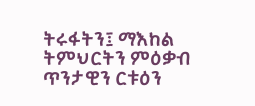ትሩፋትን፤ ማእከል ትምህርትን ምዕቃብ ጥንታዊን ርቱዕን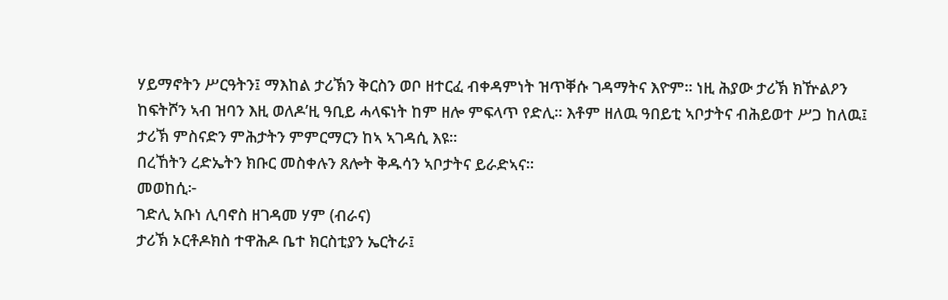ሃይማኖትን ሥርዓትን፤ ማእከል ታሪኽን ቅርስን ወቦ ዘተርፈ ብቀዳምነት ዝጥቐሱ ገዳማትና እዮም። ነዚ ሕያው ታሪኽ ክዅልዖን ከፍትሾን ኣብ ዝባን እዚ ወለዶ’ዚ ዓቢይ ሓላፍነት ከም ዘሎ ምፍላጥ የድሊ። እቶም ዘለዉ ዓበይቲ ኣቦታትና ብሕይወተ ሥጋ ከለዉ፤ ታሪኽ ምስናድን ምሕታትን ምምርማርን ከኣ ኣገዳሲ እዩ።
በረኸትን ረድኤትን ክቡር መስቀሉን ጸሎት ቅዱሳን ኣቦታትና ይራድኣና።
መወከሲ፦
ገድሊ አቡነ ሊባኖስ ዘገዳመ ሃም (ብራና)
ታሪኽ ኦርቶዶክስ ተዋሕዶ ቤተ ክርስቲያን ኤርትራ፤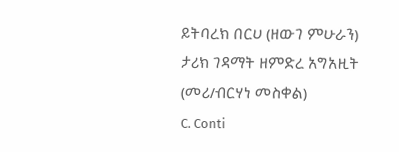ይትባረክ በርሀ (ዘውገ ምሁራን)
ታሪክ ገዳማት ዘምድረ አግአዚት (መሪ/ብርሃነ መስቀል)
C. Conti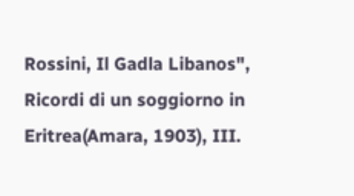Rossini, Il Gadla Libanos", Ricordi di un soggiorno in Eritrea(Amara, 1903), III.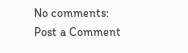No comments:
Post a Comment